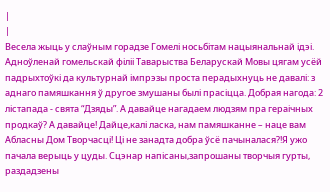|
|
Весела жыць у слаўным горадзе Гомелі носьбітам нацыянальнай ідэі. Адноўленай гомельскай філіі Таварыства Беларускай Мовы цягам усёй падрыхтоўкі да культурнай імпрэзы проста перадыхнуць не давалі: з аднаго памяшкання ў другое змушаны былі прасіцца. Добрая нагода: 2 лістапада - свята “Дзяды”. А давайце нагадаем людзям пра гераічных продкаў? А давайце! Дайце,калі ласка, нам памяшканне – наце вам Абласны Дом Творчасці! Ці не занадта добра ўсё пачыналася?!Я ужо пачала верыць у цуды. Сцэнар напісаны,запрошаны творчыя гурты, раздадзены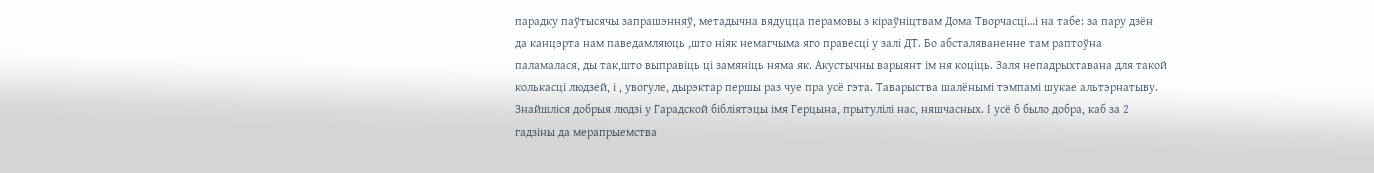парадку паўтысячы запрашэнняў, метадычна вядуцца перамовы з кіраўніцтвам Дома Творчасці…і на табе: за пару дзён да канцэрта нам паведамляюць ,што ніяк немагчыма яго правесці у залі ДТ. Бо абсталяваненне там раптоўна паламалася, ды так,што выправіць ці замяніць няма як. Акустычны варыянт ім ня коціць. Заля непадрыхтавана для такой колькасці людзей, і , увогуле, дырэктар першы раз чуе пра усё гэта. Таварыства шалёнымі тэмпамі шукае альтэрнатыву. Знайшліся добрыя людзі у Гарадской бібліятэцы імя Герцына, прытулілі нас, няшчасных. І усё б было добра, каб за 2 гадзіны да мерапрыемства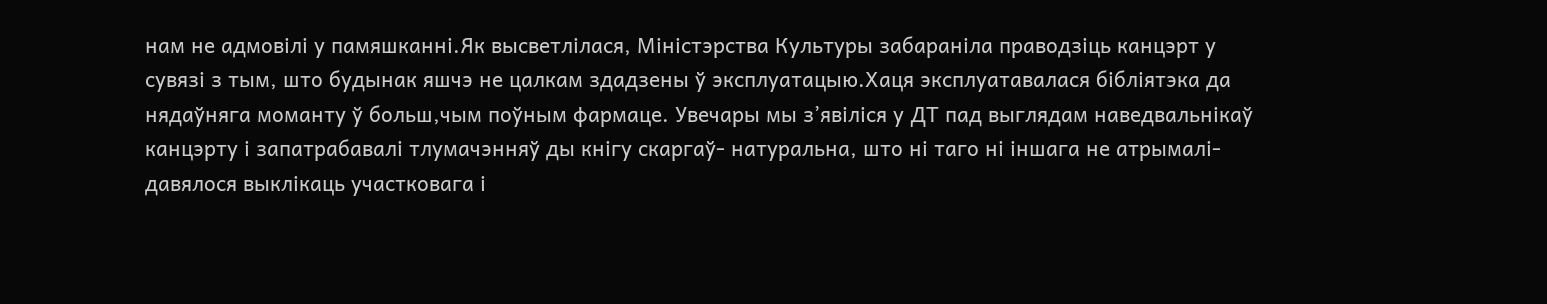нам не адмовілі у памяшканні.Як высветлілася, Міністэрства Культуры забараніла праводзіць канцэрт у сувязі з тым, што будынак яшчэ не цалкам здадзены ў эксплуатацыю.Хаця эксплуатавалася бібліятэка да нядаўняга моманту ў больш,чым поўным фармаце. Увечары мы з’явіліся у ДТ пад выглядам наведвальнікаў канцэрту і запатрабавалі тлумачэнняў ды кнігу скаргаў- натуральна, што ні таго ні іншага не атрымалі- давялося выклікаць участковага і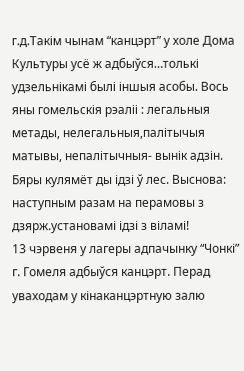г.д.Такім чынам “канцэрт” у холе Дома Культуры усё ж адбыўся…толькі удзельнікамі былі іншыя асобы. Вось яны гомельскія рэаліі : легальныя метады, нелегальныя,палітычыя матывы, непалітычныя- вынік адзін. Бяры кулямёт ды ідзі ў лес. Выснова: наступным разам на перамовы з дзярж.установамі ідзі з віламі!
13 чэрвеня у лагеры адпачынку “Чонкі” г. Гомеля адбыўся канцэрт. Перад уваходам у кінаканцэртную залю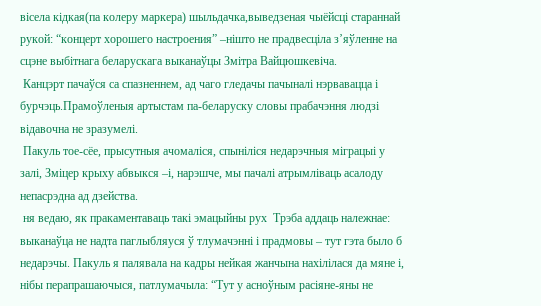вісела кідкая(па колеру маркера) шыльдачка,выведзеная чыёйсці стараннай рукой: “концерт хорошего настроения” –нішто не прадвесціла з’яўленне на сцэне выбітнага беларускага выканаўцы Змітра Вайцюшкевіча.
 Канцэрт пачаўся са спазненнем, ад чаго гледачы пачыналі нэрвавацца і бурчэць.Прамоўленыя артыстам па-беларуску словы прабачэння людзі відавочна не зразумелі.
 Пакуль тое-сёе, прысутныя ачомаліся, спыніліся недарэчныя міграцыі у залі, Зміцер крыху абвыкся –і, нарэшче, мы пачалі атрымліваць асалоду непасрэдна ад дзейства.
 ня ведаю, як пракаментаваць такі эмацыйны рух  Трэба аддаць належнае: выканаўца не надта паглыбляуся ў тлумачэнні і прадмовы – тут гэта было б недарэчы. Пакуль я палявала на кадры нейкая жанчына нахілілася да мяне і, нібы перапрашаючыся, патлумачыла: “Тут у асноўным расіяне-яны не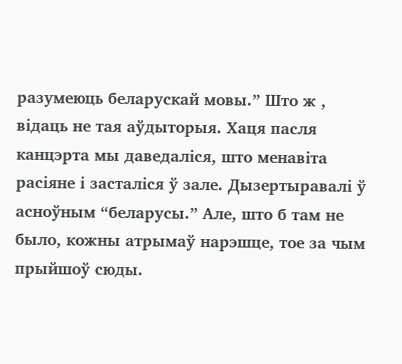разумеюць беларускай мовы.” Што ж , відаць не тая аўдыторыя. Хаця пасля канцэрта мы даведаліся, што менавіта расіяне і засталіся ў зале. Дызертыравалі ў асноўным “беларусы.” Але, што б там не было, кожны атрымаў нарэшце, тое за чым прыйшоў сюды.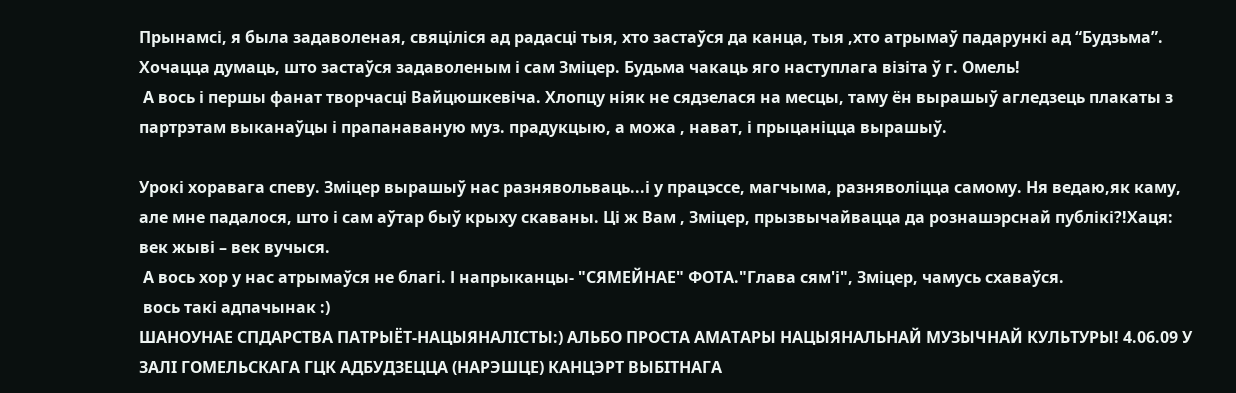Прынамсі, я была задаволеная, свяціліся ад радасці тыя, хто застаўся да канца, тыя ,хто атрымаў падарункі ад “Будзьма”. Хочацца думаць, што застаўся задаволеным і сам Зміцер. Будьма чакаць яго наступлага візіта ў г. Омель!
 А вось і першы фанат творчасці Вайцюшкевіча. Хлопцу ніяк не сядзелася на месцы, таму ён вырашыў агледзець плакаты з партрэтам выканаўцы і прапанаваную муз. прадукцыю, а можа , нават, і прыцаніцца вырашыў.

Урокі хоравага спеву. Зміцер вырашыў нас разнявольваць...і у працэссе, магчыма, разняволіцца самому. Ня ведаю,як каму, але мне падалося, што і сам аўтар быў крыху скаваны. Ці ж Вам , Зміцер, прызвычайвацца да рознашэрснай публікі?!Хаця: век жыві – век вучыся.
 А вось хор у нас атрымаўся не благі. І напрыканцы- "СЯМЕЙНАЕ" ФОТА."Глава сям'і", Зміцер, чамусь схаваўся.
 вось такі адпачынак :)
ШАНОУНАЕ СПДАРСТВА ПАТРЫЁТ-НАЦЫЯНАЛIСТЫ:) АЛЬБО ПРОСТА АМАТАРЫ НАЦЫЯНАЛЬНАЙ МУЗЫЧНАЙ КУЛЬТУРЫ! 4.06.09 У ЗАЛI ГОМЕЛЬСКАГА ГЦК АДБУДЗЕЦЦА (НАРЭШЦЕ) КАНЦЭРТ ВЫБIТНАГА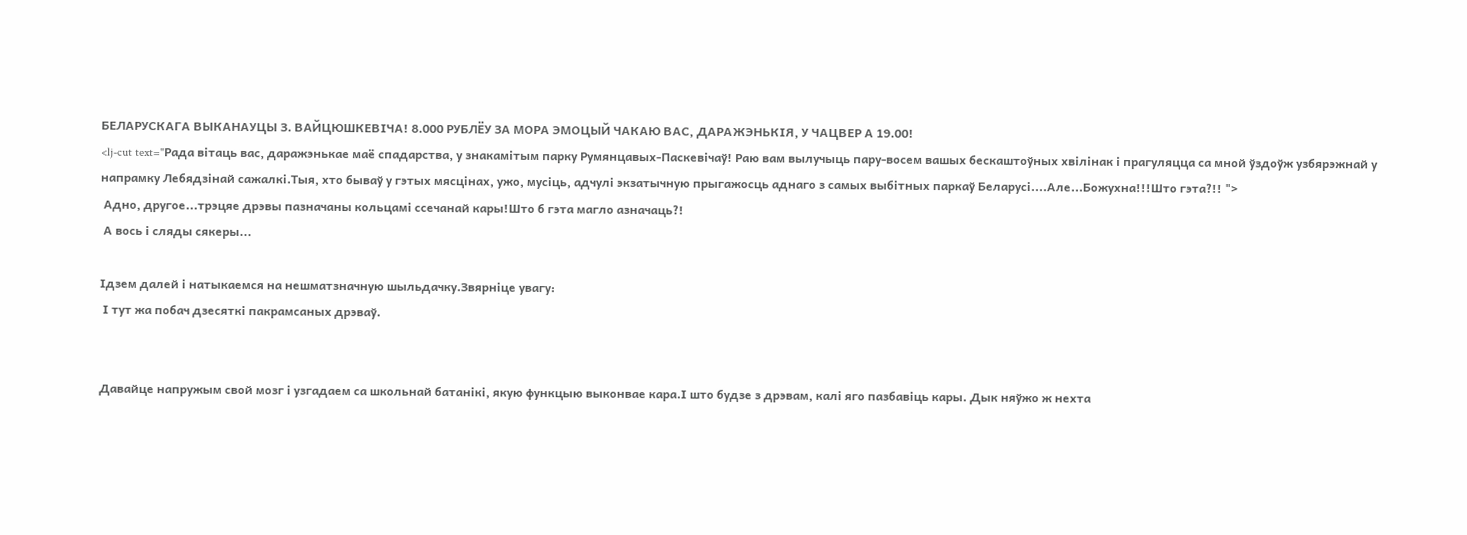БЕЛАРУСКАГА ВЫКАНАУЦЫ З. ВАЙЦЮШКЕВIЧА! 8.000 РУБЛЁУ ЗА МОРА ЭМОЦЫЙ ЧАКАЮ ВАС, ДАРАЖЭНЬКIЯ, У ЧАЦВЕР А 19.00!
<lj-cut text="Рада вітаць вас, даражэнькае маё спадарства, у знакамітым парку Румянцавых-Паскевічаў! Раю вам вылучыць пару-восем вашых бескаштоўных хвілінак і прагуляцца са мной ўздоўж узбярэжнай у напрамку Лебядзінай сажалкі.Тыя, хто бываў у гэтых мясцінах, ужо, мусіць, адчулі экзатычную прыгажосць аднаго з самых выбітных паркаў Беларусі....Але...Божухна!!!Што гэта?!! ">
 Адно, другое...трэцяе дрэвы пазначаны кольцамі ссечанай кары!Што б гэта магло азначаць?!
 А вось і сляды сякеры...

Ідзем далей і натыкаемся на нешматзначную шыльдачку.Звярніце увагу:
 І тут жа побач дзесяткі пакрамсаных дрэваў.


Давайце напружым свой мозг і узгадаем са школьнай батанікі, якую функцыю выконвае кара.І што будзе з дрэвам, калі яго пазбавіць кары. Дык няўжо ж нехта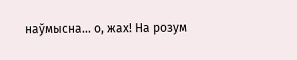наўмысна... о, жах! На розум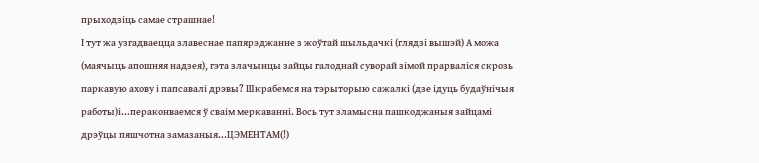прыходзіць самае страшнае!
І тут жа узгадваецца злавеснае папярэджанне з жоўтай шыльдачкі (глядзі вышэй) А можа (маячыць апошняя надзея), гэта злачынцы зайцы галоднай суворай зімой прарваліся скрозь паркавую ахову і папсавалі дрэвы? Шкрабемся на тэрыторыю сажалкі (дзе ідуць будаўнічыя работы)і...пераконваемся ў сваім меркаванні. Вось тут зламысна пашкоджаныя зайцамі дрэўцы пяшчотна замазаныя...ЦЭМЕНТАМ(!)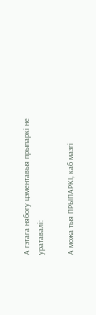А гэтага нябогу цэментавыя прыпаркі не уратавалі:

А можа тыя ПРЫПАРКІ, каб мазгі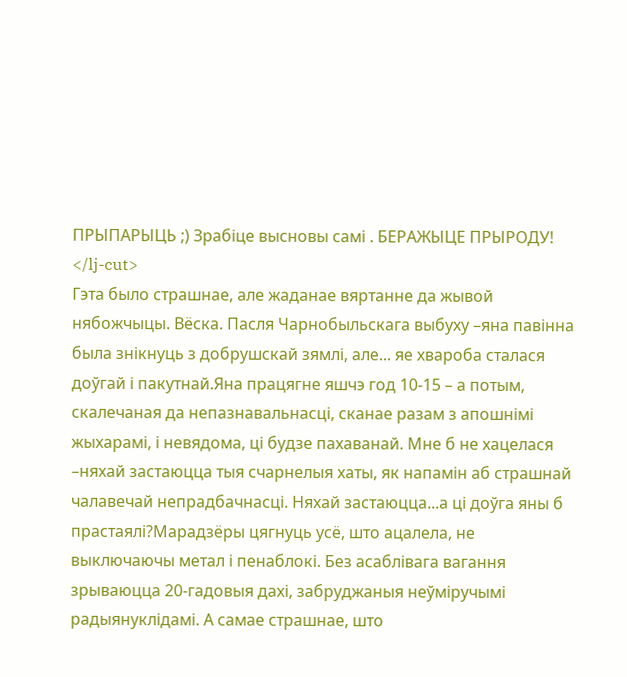ПРЫПАРЫЦЬ ;) Зрабіце высновы самі . БЕРАЖЫЦЕ ПРЫРОДУ! </lj-cut>
Гэта было страшнае, але жаданае вяртанне да жывой нябожчыцы. Вёска. Пасля Чарнобыльскага выбуху –яна павінна была знікнуць з добрушскай зямлі, але... яе хвароба сталася доўгай і пакутнай.Яна працягне яшчэ год 10-15 – а потым, скалечаная да непазнавальнасці, сканае разам з апошнімі жыхарамі, і невядома, ці будзе пахаванай. Мне б не хацелася –няхай застаюцца тыя счарнелыя хаты, як напамін аб страшнай чалавечай непрадбачнасці. Няхай застаюцца...а ці доўга яны б прастаялі?Марадзёры цягнуць усё, што ацалела, не выключаючы метал і пенаблокі. Без асаблівага вагання зрываюцца 20-гадовыя дахі, забруджаныя неўміручымі радыянуклідамі. А самае страшнае, што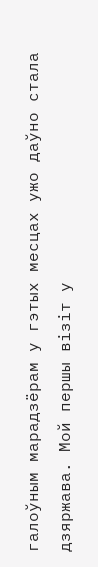галоўным марадзёрам у гэтых месцах ужо даўно стала дзяржава. Мой першы візіт у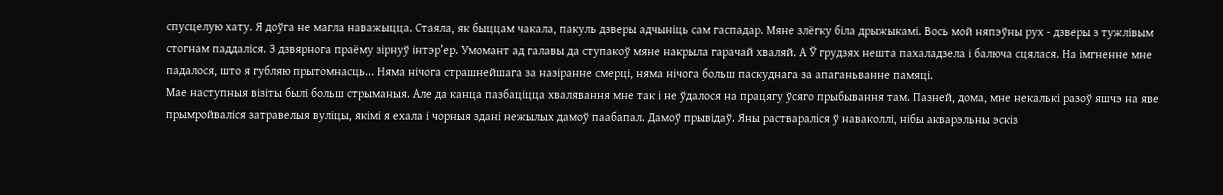спусцелую хату. Я доўга не магла наважыцца. Стаяла, як быццам чакала, пакуль дзверы адчыніць сам гаспадар. Мяне злёгку біла дрыжыкамі. Вось мой няпэўны рух - дзверы з тужлівым стогнам паддаліся. З дзвярнога праёму зірнуў інтэр’ер. Умомант ад галавы да ступакоў мяне накрыла гарачай хваляй. А Ў грудзях нешта пахаладзела і балюча сцялася. На імгненне мне падалося, што я губляю прытомнасць... Няма нічога страшнейшага за назіранне смерці, няма нічога больш паскуднага за апаганьванне памяці.
Мае наступныя візіты былі больш стрыманыя. Але да канца пазбаціцца хвалявання мне так і не ўдалося на працягу ўсяго прыбывання там. Пазней, дома, мне некалькі разоў яшчэ на яве прымройваліся затравелыя вуліцы, якімі я ехала і чорныя здані нежылых дамоў паабапал. Дамоў прывідаў. Яны раствараліся ў наваколлі, нібы акварэльны эскіз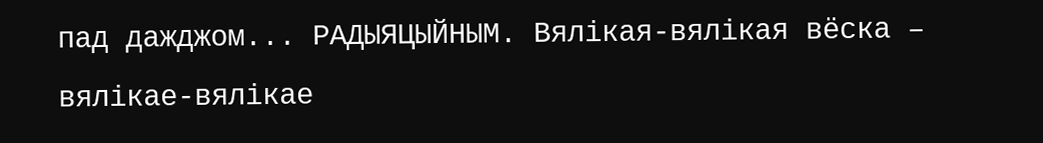пад дажджом... РАДЫЯЦЫЙНЫМ. Вялікая-вялікая вёска – вялікае-вялікае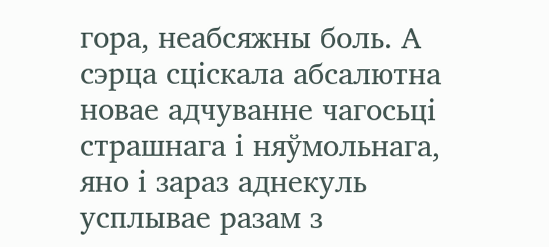гора, неабсяжны боль. А сэрца сціскала абсалютна новае адчуванне чагосьці страшнага і няўмольнага, яно і зараз аднекуль усплывае разам з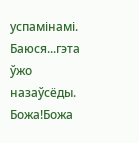успамінамі. Баюся...гэта ўжо назаўсёды. Божа!Божа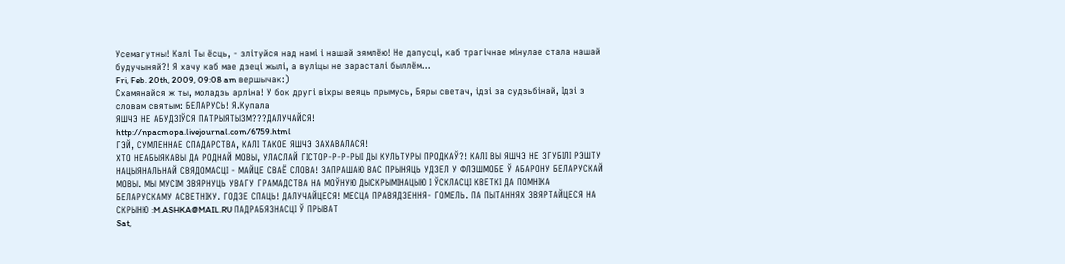Усемагутны! Калі Ты ёсць, - злітуйся над намі і нашай зямлёю! Не дапусці, каб трагічнае мінулае стала нашай будучыняй?! Я хачу каб мае дзеці жылі, а вуліцы не зарасталі быллём...
Fri, Feb. 20th, 2009, 09:08 am вершычак:)
Схамянайся ж ты, моладзь арліна! У бок другі віхры веяць прымусь, Бяры светач, ідзі за судзьбінай, Ідзі з словам святым: БЕЛАРУСЬ! Я.Купала
ЯШЧЭ НЕ АБУДЗІЎСЯ ПАТРЫЯТЫЗМ???ДАЛУЧАЙСЯ!
http://npacmopa.livejournal.com/6759.html
ГЭЙ, СУМЛЕННАЕ СПАДАРСТВА, КАЛІ ТАКОЕ ЯШЧЭ ЗАХАВАЛАСЯ!
ХТО НЕАБЫЯКАВЫ ДА РОДНАЙ МОВЫ, УЛАСЛАЙ ГІСТОР-Р-Р-РЫІ ДЫ КУЛЬТУРЫ ПРОДКАЎ?! КАЛІ ВЫ ЯШЧЭ НЕ ЗГУБІЛІ РЭШТУ НАЦЫЯНАЛЬНАЙ СВЯДОМАСЦІ - МАЙЦЕ СВАЁ СЛОВА! ЗАПРАШАЮ ВАС ПРЫНЯЦЬ УДЗЕЛ У ФЛЭШМОБЕ Ў АБАРОНУ БЕЛАРУСКАЙ МОВЫ. МЫ МУСІМ ЗВЯРНУЦЬ УВАГУ ГРАМАДСТВА НА МОЎНУЮ ДЫСКРЫМІНАЦЫЮ І ЎСКЛАСЦІ КВЕТКІ ДА ПОМНІКА БЕЛАРУСКАМУ АСВЕТНІКУ. ГОДЗЕ СПАЦЬ! ДАЛУЧАЙЦЕСЯ! МЕСЦА ПРАВЯДЗЕННЯ- ГОМЕЛЬ. ПА ПЫТАННЯХ ЗВЯРТАЙЦЕСЯ НА СКРЫНЮ :M.ASHKA@MAIL.RU ПАДРАБЯЗНАСЦІ Ў ПРЫВАТ
Sat,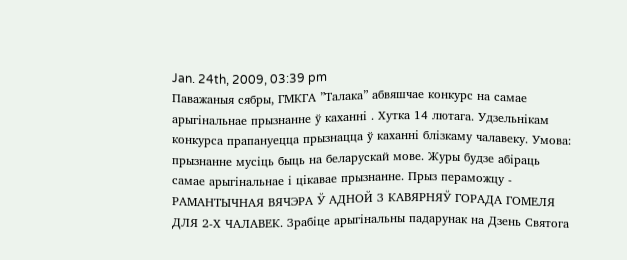Jan. 24th, 2009, 03:39 pm
Паважаныя сябры, ГМКГА ”Талака” абвяшчае конкурс на самае арыгінальнае прызнанне ў каханні . Хутка 14 лютага. Удзельнікам конкурса прапануецца прызнацца ў каханні блізкаму чалавеку. Умова: прызнанне мусіць быць на беларускай мове. Журы будзе абіраць самае арыгінальнае і цікавае прызнанне. Прыз пераможцу - РАМАНТЫЧНАЯ ВЯЧЭРА Ў АДНОЙ З КАВЯРНЯЎ ГОРАДА ГОМЕЛЯ ДЛЯ 2-Х ЧАЛАВЕК. Зрабіце арыгінальны падарунак на Дзень Святога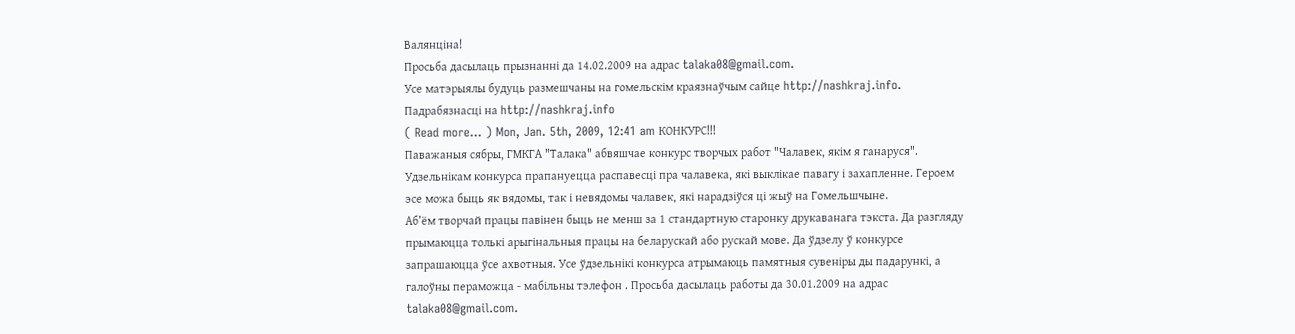Валянціна!
Просьба дасылаць прызнанні да 14.02.2009 на адрас talaka08@gmail.com.
Усе матэрыялы будуць размешчаны на гомельскім краязнаўчым сайце http://nashkraj.info. Падрабязнасці на http://nashkraj.info
( Read more... ) Mon, Jan. 5th, 2009, 12:41 am КОНКУРС!!!
Паважаныя сябры, ГМКГА "Талака" абвяшчае конкурс творчых работ "Чалавек, якім я ганаруся". Удзельнікам конкурса прапануецца распавесці пра чалавека, які выклікае павагу і захапленне. Героем эсе можа быць як вядомы, так і невядомы чалавек, які нарадзіўся ці жыў на Гомельшчыне.
Аб’ём творчай працы павінен быць не менш за 1 стандартную старонку друкаванага тэкста. Да разгляду прымаюцца толькі арыгінальныя працы на беларускай або рускай мове. Да ўдзелу ў конкурсе запрашаюцца ўсе ахвотныя. Усе ўдзельнікі конкурса атрымаюць памятныя сувеніры ды падарункі, а галоўны пераможца - мабільны тэлефон . Просьба дасылаць работы да 30.01.2009 на адрас talaka08@gmail.com.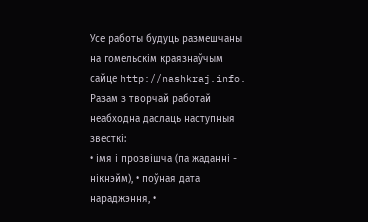Усе работы будуць размешчаны на гомельскім краязнаўчым сайце http://nashkraj.info.
Разам з творчай работай неабходна даслаць наступныя звесткі:
• імя і прозвішча (па жаданні - нікнэйм), • поўная дата нараджэння, •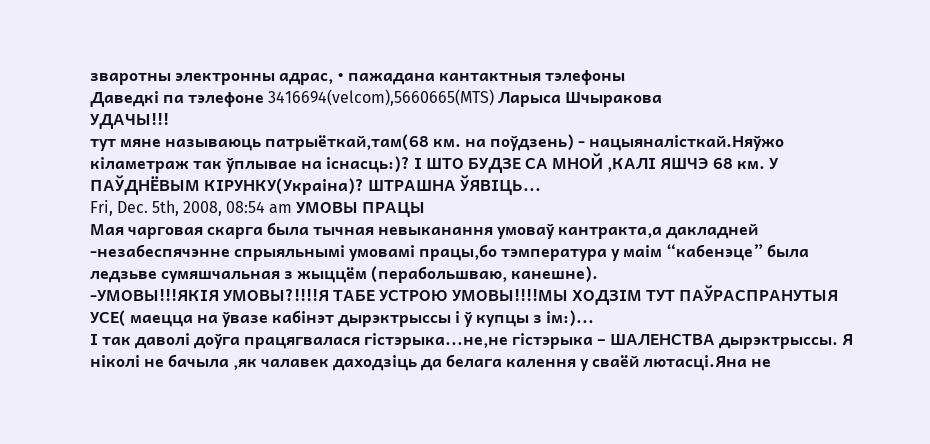зваротны электронны адрас, • пажадана кантактныя тэлефоны
Даведкі па тэлефоне 3416694(velcom),5660665(MTS) Ларыса Шчыракова
УДАЧЫ!!!
тут мяне называюць патрыёткай,там(68 км. на поўдзень) - нацыяналісткай.Няўжо кіламетраж так ўплывае на існасць:)? І ШТО БУДЗЕ СА МНОЙ ,КАЛІ ЯШЧЭ 68 км. У ПАЎДНЁВЫМ КІРУНКУ(Украіна)? ШТРАШНА ЎЯВІЦЬ...
Fri, Dec. 5th, 2008, 08:54 am УМОВЫ ПРАЦЫ
Мая чарговая скарга была тычная невыканання умоваў кантракта,а дакладней -незабеспячэнне спрыяльнымі умовамі працы,бо тэмпература у маім “кабенэце” была ледзьве сумяшчальная з жыццём (перабольшваю, канешне).
-УМОВЫ!!!ЯКІЯ УМОВЫ?!!!!Я ТАБЕ УСТРОЮ УМОВЫ!!!!МЫ ХОДЗІМ ТУТ ПАЎРАСПРАНУТЫЯ УСЕ( маецца на ўвазе кабінэт дырэктрыссы і ў купцы з ім:)...
І так даволі доўга працягвалася гістэрыка...не,не гістэрыка – ШАЛЕНСТВА дырэктрыссы. Я ніколі не бачыла ,як чалавек даходзіць да белага калення у сваёй лютасці.Яна не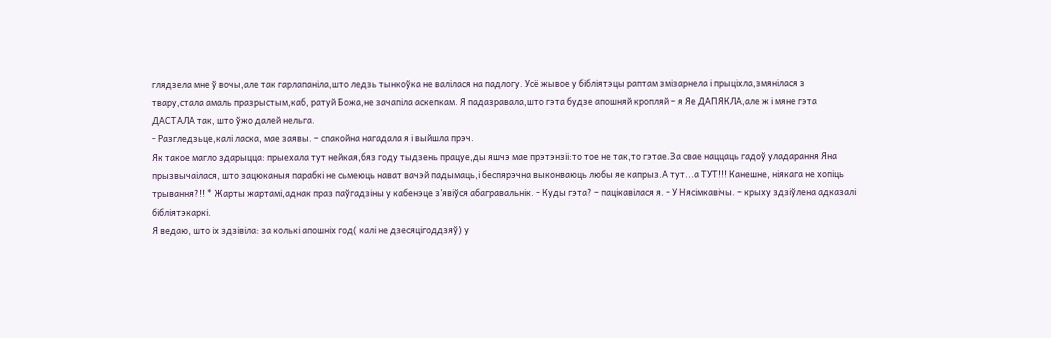глядзела мне ў вочы,але так гарлапаніла,што ледзь тынкоўка не валілася на падлогу. Усё жывое у бібліятэцы раптам змізарнела і прыціхла,змянілася з твару,стала амаль празрыстым,каб, ратуй Божа,не зачапіла аскепкам. Я падазравала,што гэта будзе апошняй кропляй – я Яе ДАПЯКЛА,але ж і мяне гэта ДАСТАЛА так, што ўжо далей нельга.
- Разгледзьце,калі ласка, мае заявы. – спакойна нагадала я і выйшла прэч.
Як такое магло здарыцца: прыехала тут нейкая,бяз году тыдзень працуе,ды яшчэ мае прэтэнзіі:то тое не так,то гэтае.За свае наццаць гадоў уладарання Яна прызвычаілася, што зацюканыя парабкі не сьмеюць нават вачэй падымаць,і беспярэчна выконваюць любы яе капрыз.А тут...а ТУТ!!! Канешне, ніякага не хопіць трывання?!! * Жарты жартамі,аднак праз паўгадзіны у кабенэце з’явіўся абагравальнік. - Куды гэта? – пацікавілася я. - У Нясімкавічы. – крыху здзіўлена адказалі бібліятэкаркі.
Я ведаю, што іх здзівіла: за колькі апошніх год( калі не дзесяцігоддзяў) у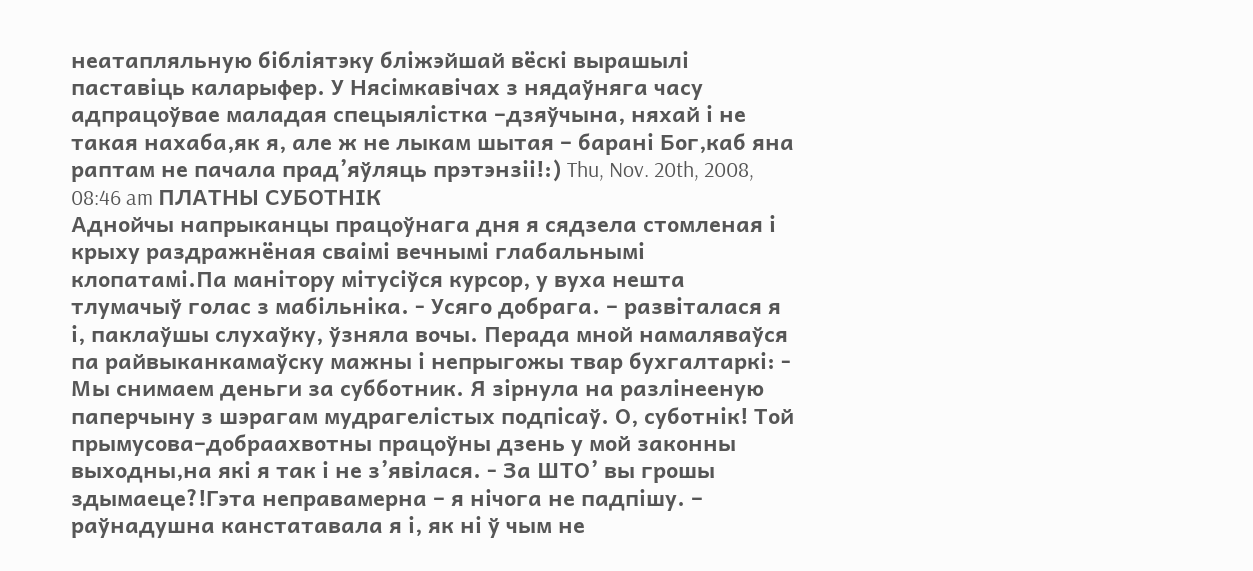неатапляльную бібліятэку бліжэйшай вёскі вырашылі паставіць каларыфер. У Нясімкавічах з нядаўняга часу адпрацоўвае маладая спецыялістка –дзяўчына, няхай і не такая нахаба,як я, але ж не лыкам шытая – барані Бог,каб яна раптам не пачала прад’яўляць прэтэнзіі!:) Thu, Nov. 20th, 2008, 08:46 am ПЛАТНЫ СУБОТНІК
Аднойчы напрыканцы працоўнага дня я сядзела стомленая і крыху раздражнёная сваімі вечнымі глабальнымі клопатамі.Па манітору мітусіўся курсор, у вуха нешта тлумачыў голас з мабільніка. - Усяго добрага. – развіталася я і, паклаўшы слухаўку, ўзняла вочы. Перада мной намаляваўся па райвыканкамаўску мажны і непрыгожы твар бухгалтаркі: - Мы снимаем деньги за субботник. Я зірнула на разлінееную паперчыну з шэрагам мудрагелістых подпісаў. О, суботнік! Той прымусова–добраахвотны працоўны дзень у мой законны выходны,на які я так і не з’явілася. - За ШТО’ вы грошы здымаеце?!Гэта неправамерна – я нічога не падпішу. – раўнадушна канстатавала я і, як ні ў чым не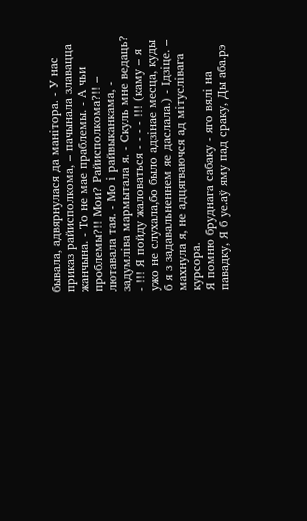бывала, адвярнулася да манітора. - У нас приказ райисполкома, – пачынала злавацца жанчына. - То не мае праблемы. - А чьи проблемы?!! Мои? Райисполкома?!! – лютавала тая. - Мо і райвыканкама, - задумліва мармытала я. - Скуль мне ведаць? - !!! Я пойду жаловаться - - - - !!! (каму – я ужо не слухала,бо было адзінае месца, куды б я з задавальненнем яе даслала.) - Ідзіце. – махнула я, не адцягваючся ад мітуслівага курсора.
Я помню бруднага сабаку - яго вялі на павадку, Я б уе.аў яму пад сраку, Ды аба.рэ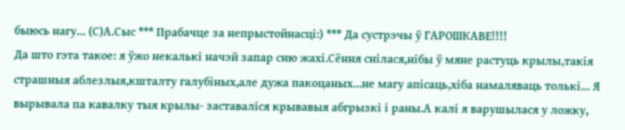быюсь нагу... (С)А.Сыс *** Прабачце за непрыстойнасці:) *** Да сустрэчы ў ГАРОШКАВЕ!!!!
Да што гэта такое: я ўжо некалькі начэй запар сню жахі.Сёння снілася,нібы ў мяне растуць крылы,такія страшныя аблезлыя,кшталту галубіных,але дужа пакоцаных...не магу апісаць,хіба намаляваць толькі... Я вырывала па кавалку тыя крылы- заставаліся крывавыя абгрызкі і раны.А калі я варушылася у ложку,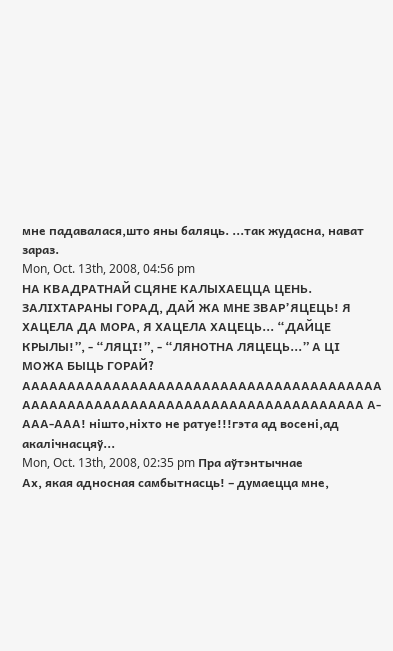мне падавалася,што яны баляць. ...так жудасна, нават зараз.
Mon, Oct. 13th, 2008, 04:56 pm
НА КВАДРАТНАЙ СЦЯНЕ КАЛЫХАЕЦЦА ЦЕНЬ. ЗАЛІХТАРАНЫ ГОРАД, ДАЙ ЖА МНЕ ЗВАР’ЯЦЕЦЬ! Я ХАЦЕЛА ДА МОРА, Я ХАЦЕЛА ХАЦЕЦЬ... “ДАЙЦЕ КРЫЛЫ!”, - “ЛЯЦІ!”, - “ЛЯНОТНА ЛЯЦЕЦЬ...” А ЦІ МОЖА БЫЦЬ ГОРАЙ? АААААААААААААААААААААААААААААААААААААААА АААААААААААААААААААААААААААААААААААААА А-ААА-ААА! нішто,ніхто не ратуе!!!гэта ад восені,ад акалічнасцяў...
Mon, Oct. 13th, 2008, 02:35 pm Пра аўтэнтычнае
Ах, якая адносная самбытнасць! – думаецца мне,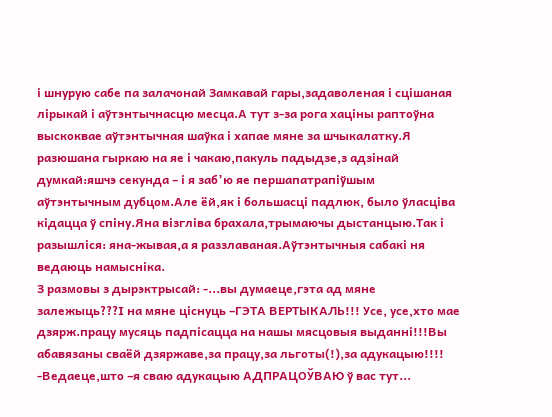і шнурую сабе па залачонай Замкавай гары,задаволеная і сцішаная лірыкай і аўтэнтычнасцю месца.А тут з-за рога хаціны раптоўна выскоквае аўтэнтычная шаўка і хапае мяне за шчыкалатку.Я разюшана гыркаю на яе і чакаю,пакуль падыдзе,з адзінай думкай:яшчэ секунда – і я заб’ю яе першапатрапіўшым аўтэнтычным дубцом.Але ёй,як і большасці падлюк, было ўласціва кідацца ў спіну.Яна візгліва брахала,трымаючы дыстанцыю.Так і разышліся: яна-жывая,а я раззлаваная.Аўтэнтычныя сабакі ня ведаюць намысніка.
З размовы з дырэктрысай: -...вы думаеце,гэта ад мяне залежыць???І на мяне ціснуць –ГЭТА ВЕРТЫКАЛЬ!!! Усе, усе,хто мае дзярж.працу мусяць падпісацца на нашы мясцовыя выданні!!!Вы абавязаны сваёй дзяржаве,за працу,за льготы(!),за адукацыю!!!! -Ведаеце,што –я сваю адукацыю АДПРАЦОЎВАЮ ў вас тут...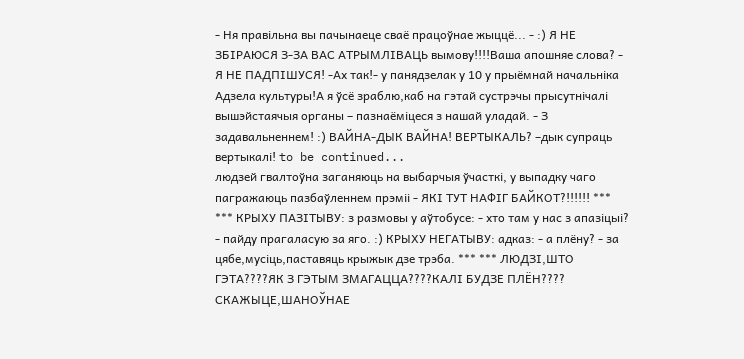- Ня правільна вы пачынаеце сваё працоўнае жыццё... - :) Я НЕ ЗБІРАЮСЯ З-ЗА ВАС АТРЫМЛІВАЦЬ вымову!!!!Ваша апошняе слова? - Я НЕ ПАДПІШУСЯ! -Ах так!- у панядзелак у 10 у прыёмнай начальніка Адзела культуры!А я ўсё зраблю,каб на гэтай сустрэчы прысутнічалі вышэйстаячыя органы – пазнаёміцеся з нашай уладай. - З задавальненнем! :) ВАЙНА-ДЫК ВАЙНА! ВЕРТЫКАЛЬ? –дык супраць вертыкалі! to be continued...
людзей гвалтоўна заганяюць на выбарчыя ўчасткі, у выпадку чаго пагражаюць пазбаўленнем прэміі - ЯКІ ТУТ НАФІГ БАЙКОТ?!!!!!! *** *** КРЫХУ ПАЗІТЫВУ: з размовы у аўтобусе: - хто там у нас з апазіцыі? - пайду прагаласую за яго. :) КРЫХУ НЕГАТЫВУ: адказ: - а плёну? - за цябе,мусіць,паставяць крыжык дзе трэба. *** *** ЛЮДЗІ,ШТО ГЭТА????ЯК З ГЭТЫМ ЗМАГАЦЦА????КАЛІ БУДЗЕ ПЛЁН????
СКАЖЫЦЕ,ШАНОЎНАЕ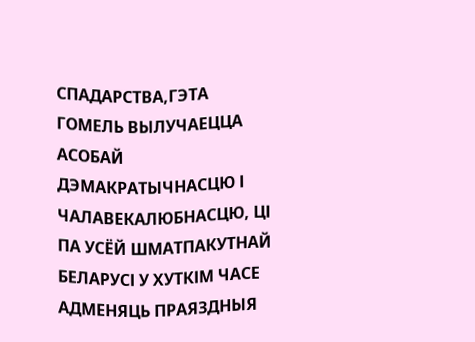СПАДАРСТВА,ГЭТА ГОМЕЛЬ ВЫЛУЧАЕЦЦА АСОБАЙ ДЭМАКРАТЫЧНАСЦЮ І ЧАЛАВЕКАЛЮБНАСЦЮ, ЦІ ПА УСЁЙ ШМАТПАКУТНАЙ БЕЛАРУСІ У ХУТКІМ ЧАСЕ АДМЕНЯЦЬ ПРАЯЗДНЫЯ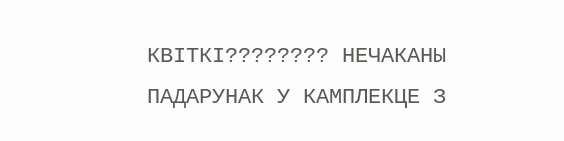КВІТКІ???????? НЕЧАКАНЫ ПАДАРУНАК У КАМПЛЕКЦЕ З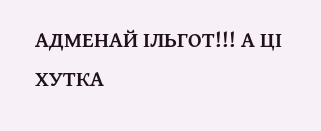АДМЕНАЙ ІЛЬГОТ!!! А ЦІ ХУТКА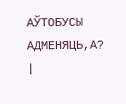АЎТОБУСЫ АДМЕНЯЦЬ,А?
|